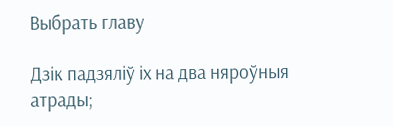Выбрать главу

Дзік падзяліў іх на два няроўныя атрады;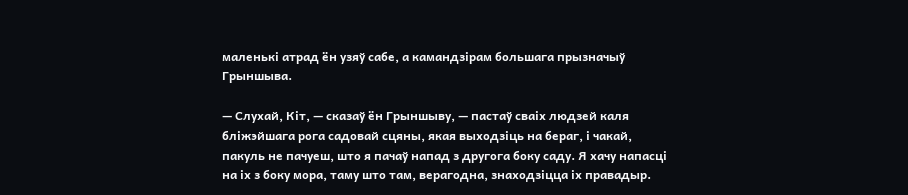маленькі атрад ён узяў сабе, а камандзірам большага прызначыў Грыншыва.

— Слухай, Кіт, — сказаў ён Грыншыву, — пастаў сваіх людзей каля бліжэйшага рога садовай сцяны, якая выходзіць на бераг, і чакай, пакуль не пачуеш, што я пачаў напад з другога боку саду. Я хачу напасці на іх з боку мора, таму што там, верагодна, знаходзіцца іх правадыр.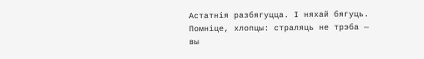Астатнія разбягуцца. І няхай бягуць. Помніце, хлопцы: страляць не трэба — вы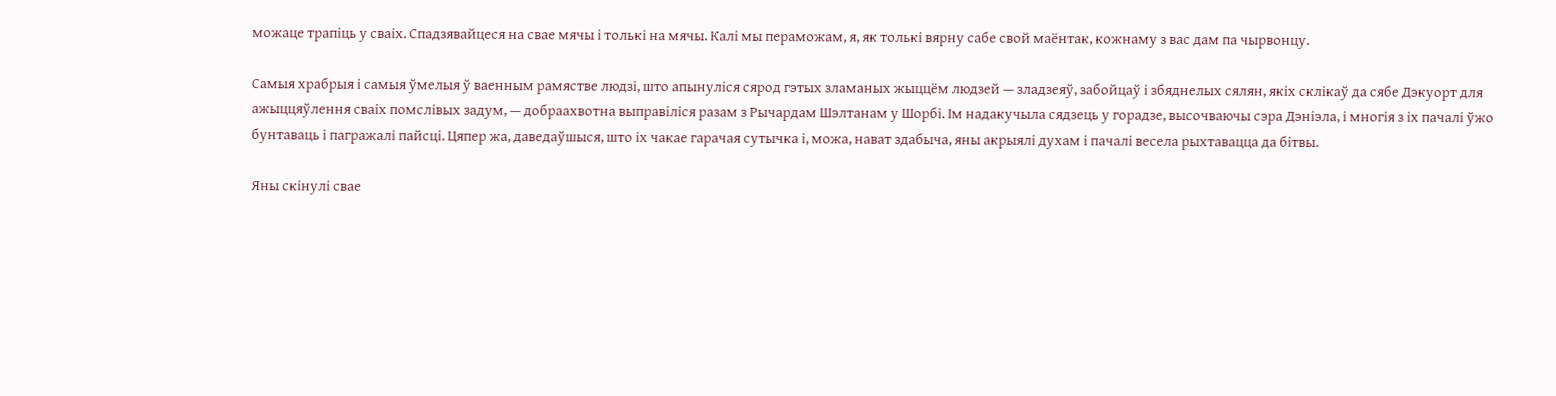можаце трапіць у сваіх. Спадзявайцеся на свае мячы і толькі на мячы. Калі мы пераможам, я, як толькі вярну сабе свой маёнтак, кожнаму з вас дам па чырвонцу.

Самыя храбрыя і самыя ўмелыя ў ваенным рамястве людзі, што апынуліся сярод гэтых зламаных жыццём людзей — зладзеяў, забойцаў і збяднелых сялян, якіх склікаў да сябе Дэкуорт для ажыццяўлення сваіх помслівых задум, — добраахвотна выправіліся разам з Рычардам Шэлтанам у Шорбі. Ім надакучыла сядзець у горадзе, высочваючы сэра Дэніэла, і многія з іх пачалі ўжо бунтаваць і пагражалі пайсці. Цяпер жа, даведаўшыся, што іх чакае гарачая сутычка і, можа, нават здабыча, яны акрыялі духам і пачалі весела рыхтавацца да бітвы.

Яны скінулі свае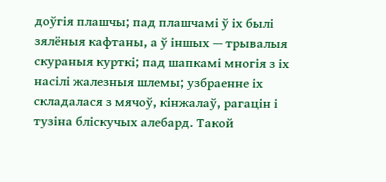доўгія плашчы; пад плашчамі ў іх былі зялёныя кафтаны, а ў іншых — трывалыя скураныя курткі; пад шапкамі многія з іх насілі жалезныя шлемы; узбраенне іх складалася з мячоў, кінжалаў, рагацін і тузіна бліскучых алебард. Такой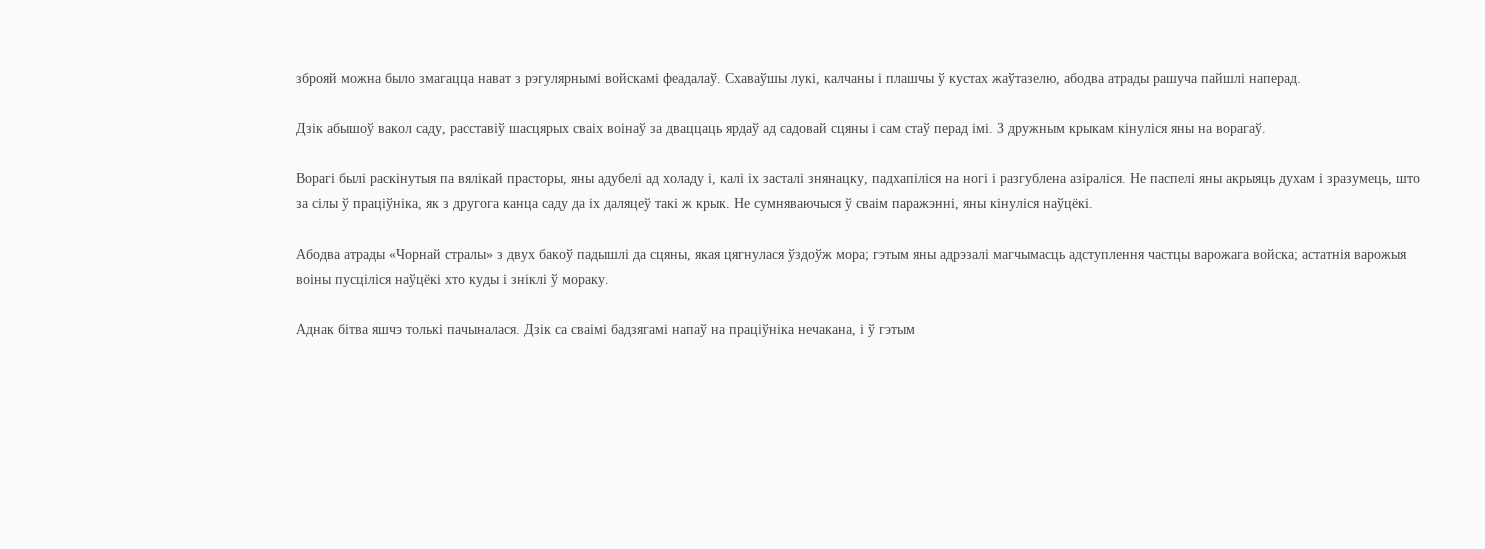зброяй можна было змагацца нават з рэгулярнымі войскамі феадалаў. Схаваўшы лукі, калчаны і плашчы ў кустах жаўтазелю, абодва атрады рашуча пайшлі наперад.

Дзік абышоў вакол саду, расставіў шасцярых сваіх воінаў за дваццаць ярдаў ад садовай сцяны і сам стаў перад імі. З дружным крыкам кінуліся яны на ворагаў.

Ворагі былі раскінутыя па вялікай прасторы, яны адубелі ад холаду і, калі іх засталі знянацку, падхапіліся на ногі і разгублена азіраліся. Не паспелі яны акрыяць духам і зразумець, што за сілы ў праціўніка, як з другога канца саду да іх даляцеў такі ж крык. Не сумняваючыся ў сваім паражэнні, яны кінуліся наўцёкі.

Абодва атрады «Чорнай стралы» з двух бакоў падышлі да сцяны, якая цягнулася ўздоўж мора; гэтым яны адрэзалі магчымасць адступлення частцы варожага войска; астатнія варожыя воіны пусціліся наўцёкі хто куды і зніклі ў мораку.

Аднак бітва яшчэ толькі пачыналася. Дзік са сваімі бадзягамі напаў на праціўніка нечакана, і ў гэтым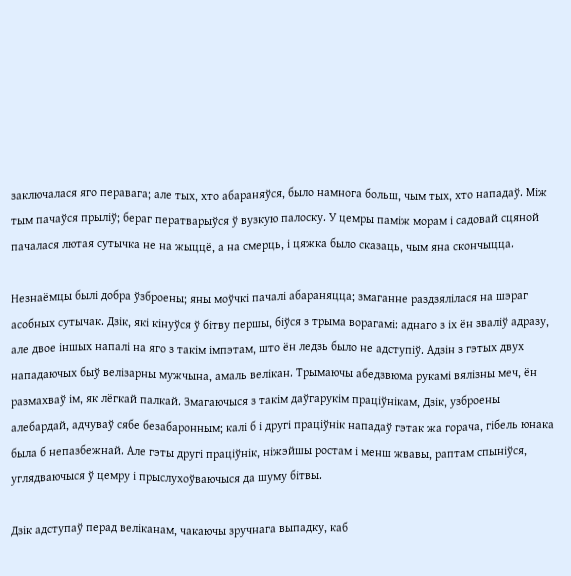заключалася яго перавага; але тых, хто абараняўся, было намнога больш, чым тых, хто нападаў. Між тым пачаўся прыліў; бераг ператварыўся ў вузкую палоску. У цемры паміж морам і садовай сцяной пачалася лютая сутычка не на жыццё, а на смерць, і цяжка было сказаць, чым яна скончыцца.

Незнаёмцы былі добра ўзброены; яны моўчкі пачалі абараняцца; змаганне раздзялілася на шэраг асобных сутычак. Дзік, які кінуўся ў бітву першы, біўся з трыма ворагамі: аднаго з іх ён зваліў адразу, але двое іншых напалі на яго з такім імпэтам, што ён ледзь было не адступіў. Адзін з гэтых двух нападаючых быў велізарны мужчына, амаль велікан. Трымаючы абедзвюма рукамі вялізны меч, ён размахваў ім, як лёгкай палкай. Змагаючыся з такім даўгарукім праціўнікам, Дзік, узброены алебардай, адчуваў сябе безабаронным; калі б і другі праціўнік нападаў гэтак жа горача, гібель юнака была б непазбежнай. Але гэты другі праціўнік, ніжэйшы ростам і менш жвавы, раптам спыніўся, углядваючыся ў цемру і прыслухоўваючыся да шуму бітвы.

Дзік адступаў перад веліканам, чакаючы зручнага выпадку, каб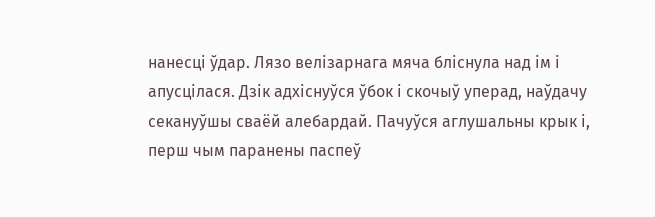нанесці ўдар. Лязо велізарнага мяча бліснула над ім і апусцілася. Дзік адхіснуўся ўбок і скочыў уперад, наўдачу секануўшы сваёй алебардай. Пачуўся аглушальны крык і, перш чым паранены паспеў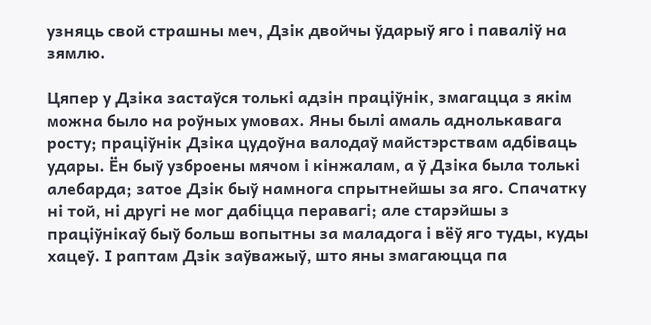узняць свой страшны меч, Дзік двойчы ўдарыў яго і паваліў на зямлю.

Цяпер у Дзіка застаўся толькі адзін праціўнік, змагацца з якім можна было на роўных умовах. Яны былі амаль аднолькавага росту; праціўнік Дзіка цудоўна валодаў майстэрствам адбіваць удары. Ён быў узброены мячом і кінжалам, а ў Дзіка была толькі алебарда; затое Дзік быў намнога спрытнейшы за яго. Спачатку ні той, ні другі не мог дабіцца перавагі; але старэйшы з праціўнікаў быў больш вопытны за маладога і вёў яго туды, куды хацеў. І раптам Дзік заўважыў, што яны змагаюцца па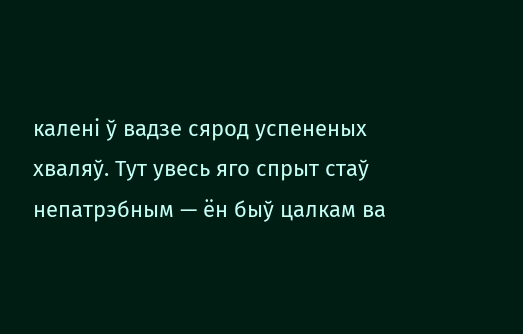калені ў вадзе сярод успененых хваляў. Тут увесь яго спрыт стаў непатрэбным — ён быў цалкам ва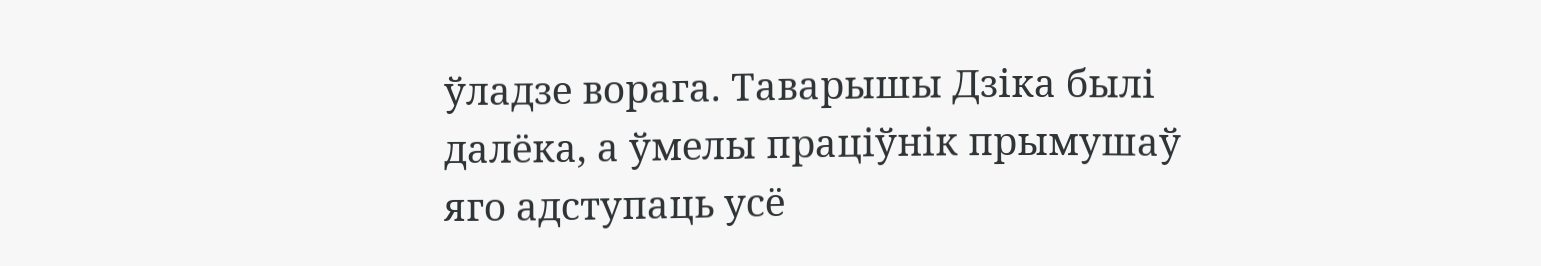ўладзе ворага. Таварышы Дзіка былі далёка, а ўмелы праціўнік прымушаў яго адступаць усё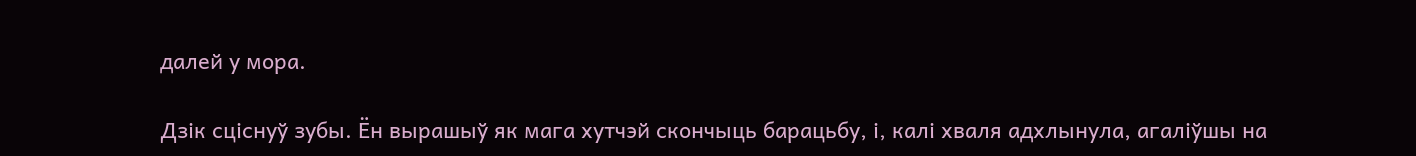далей у мора.

Дзік сціснуў зубы. Ён вырашыў як мага хутчэй скончыць барацьбу, і, калі хваля адхлынула, агаліўшы на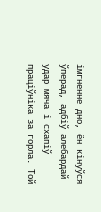імгненне дно, ён кінуўся ўперад, адбіў алебардай удар мяча і схапіў праціўніка за горла. Той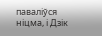паваліўся ніцма, і Дзік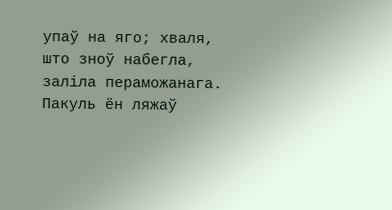упаў на яго; хваля, што зноў набегла, заліла пераможанага. Пакуль ён ляжаў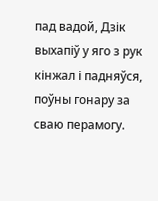пад вадой, Дзік выхапіў у яго з рук кінжал і падняўся, поўны гонару за сваю перамогу.